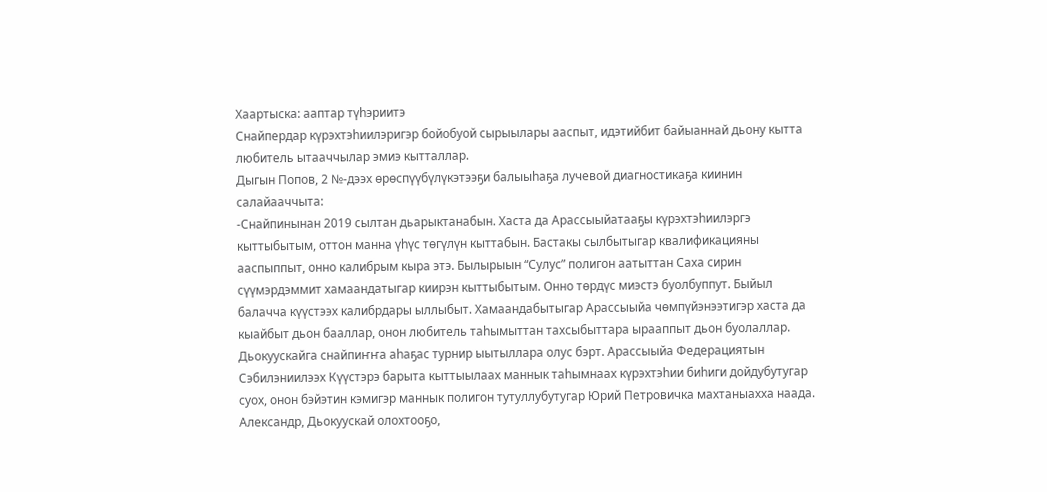Хаартыска: ааптар түһэриитэ
Снайпердар күрэхтэһиилэригэр бойобуой сырыылары ааспыт, идэтийбит байыаннай дьону кытта любитель ытааччылар эмиэ кытталлар.
Дыгын Попов, 2 №-дээх өрөспүүбүлүкэтээҕи балыыһаҕа лучевой диагностикаҕа киинин салайааччыта:
-Снайпинынан 2019 сылтан дьарыктанабын. Хаста да Арассыыйатааҕы күрэхтэһиилэргэ кыттыбытым, оттон манна үһүс төгүлүн кыттабын. Бастакы сылбытыгар квалификацияны ааспыппыт, онно калибрым кыра этэ. Былырыын “Сулус” полигон аатыттан Саха сирин сүүмэрдэммит хамаандатыгар киирэн кыттыбытым. Онно төрдүс миэстэ буолбуппут. Быйыл балачча күүстээх калибрдары ыллыбыт. Хамаандабытыгар Арассыыйа чөмпүйэнээтигэр хаста да кыайбыт дьон бааллар, онон любитель таһымыттан тахсыбыттара ырааппыт дьон буолаллар.
Дьокуускайга снайпиҥҥа аһаҕас турнир ыытыллара олус бэрт. Арассыыйа Федерациятын Сэбилэниилээх Күүстэрэ барыта кыттыылаах маннык таһымнаах күрэхтэһии биһиги дойдубутугар суох, онон бэйэтин кэмигэр маннык полигон тутуллубутугар Юрий Петровичка махтаныахха наада.
Александр, Дьокуускай олохтооҕо,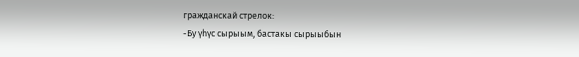гражданскай стрелок:
-Бу үһүс сырыым, бастакы сырыыбын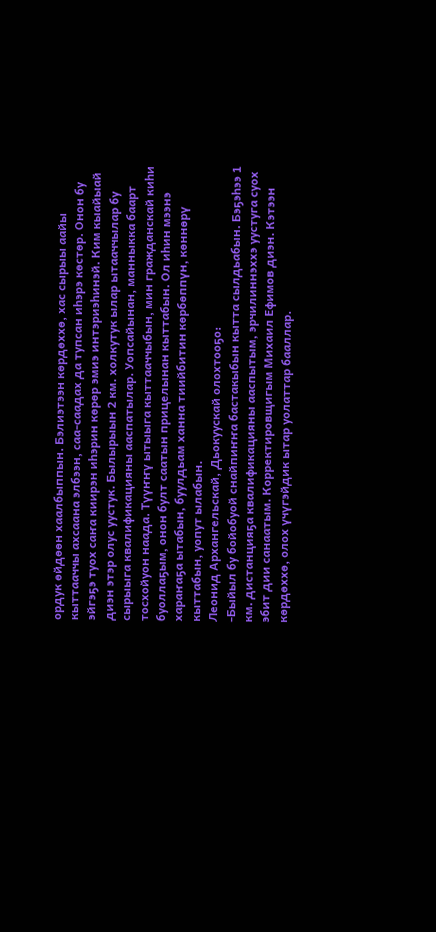ордук өйдөөн хаалбыппын. Бэлиэтээн көрдөххө, хас сырыы аайы кыттааччы ахсаана элбээн, саа-саадах да тупсан иһэрэ көстөр. Онон бу эйгэҕэ туох саҥа киирэн иһэрин көрөр эмиэ интэриэһинэй. Ким кыайыай диэн этэр олус уустук. Былырыын 2 км. холкутук ылар ытааччылар бу сырыыга квалификацияны ааспатылар. Уопсайынан, манныкка баарт тосхойуон наада. Түүҥҥү ытыыга кыттааччыбын, мин гражданскай киһи буоллаҕым, онон булт саатын прицелынан кыттабын. Ол иһин мээнэ хараҥаҕа ытабын, буулдьам ханна тиийбитин көрбөппүн, көннөрү кыттабын, уопут ылабын.
Леонид Архангельскай, Дьокуускай олохтооҕо:
-Быйыл бу бойобуой снайпиҥҥа бастакыбын кытта сылдьабын. Бэҕэһээ 1 км. дистанцияҕа квалификацияны ааспытым, эрчилиннэххэ уустуга суох эбит дии санаатым. Корректировщигым Михаил Ефимов диэн. Кэтээн көрдөххө, олох үчүгэйдик ытар уолаттар бааллар.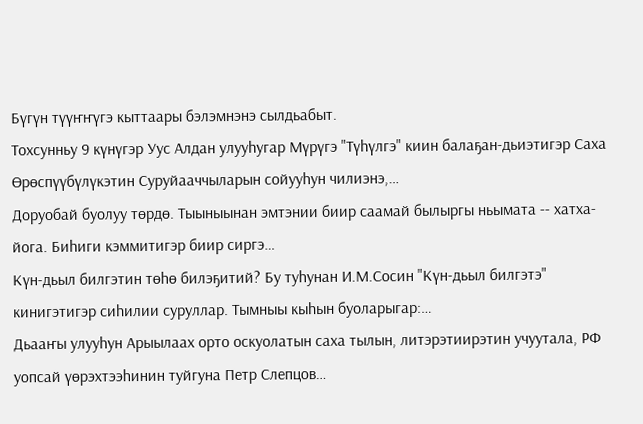Бүгүн түүҥҥүгэ кыттаары бэлэмнэнэ сылдьабыт.
Тохсунньу 9 күнүгэр Уус Алдан улууһугар Мүрүгэ "Түһүлгэ" киин балаҕан-дьиэтигэр Саха Өрөспүүбүлүкэтин Суруйааччыларын сойууһун чилиэнэ,…
Доруобай буолуу төрдө. Тыыныынан эмтэнии биир саамай былыргы ньымата -- хатха-йога. Биһиги кэммитигэр биир сиргэ…
Күн-дьыл билгэтин төһө билэҕитий? Бу туһунан И.М.Сосин "Күн-дьыл билгэтэ" кинигэтигэр сиһилии суруллар. Тымныы кыһын буоларыгар:…
Дьааҥы улууһун Арыылаах орто оскуолатын саха тылын, литэрэтиирэтин учуутала, РФ уопсай үөрэхтээһинин туйгуна Петр Слепцов…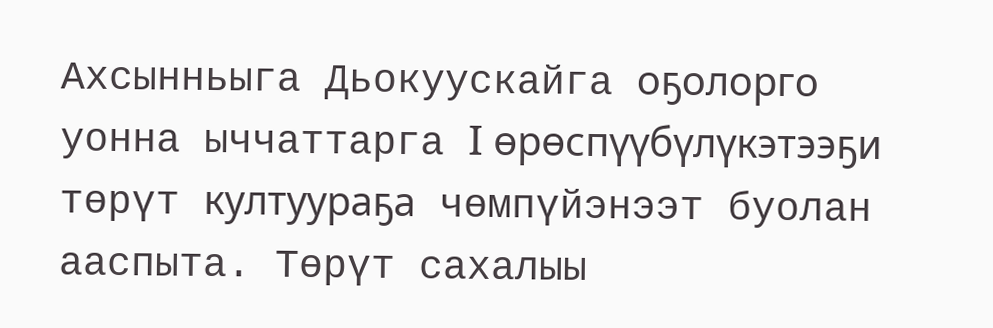Ахсынньыга Дьокуускайга оҕолорго уонна ыччаттарга I өрөспүүбүлүкэтээҕи төрүт култуураҕа чөмпүйэнээт буолан ааспыта. Төрүт сахалыы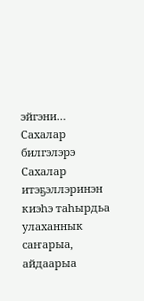эйгэни…
Сахалар билгэлэрэ Сахалар итэҕэллэринэн киэһэ таһырдьа улаханнык саҥарыа, айдаарыа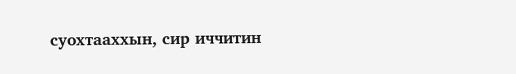суохтааххын, сир иччитин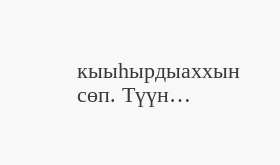кыыһырдыаххын сөп. Түүн…